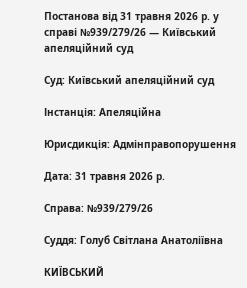Постанова від 31 травня 2026 р. у справі №939/279/26 — Київський апеляційний суд

Суд: Київський апеляційний суд

Інстанція: Апеляційна

Юрисдикція: Адмінправопорушення

Дата: 31 травня 2026 р.

Справа: №939/279/26

Суддя: Голуб Світлана Анатоліївна

КИЇВСЬКИЙ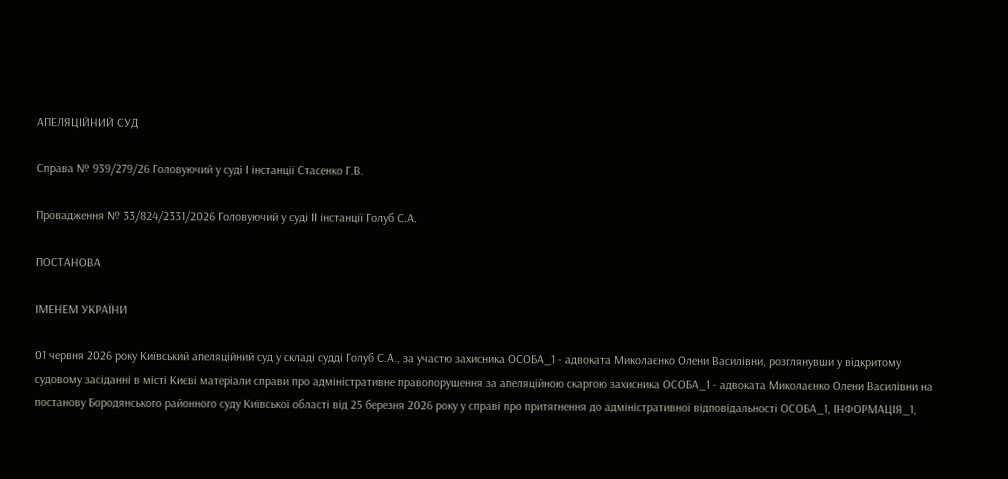АПЕЛЯЦІЙНИЙ СУД

Справа № 939/279/26 Головуючий у суді І інстанції Стасенко Г.В.

Провадження № 33/824/2331/2026 Головуючий у суді ІІ інстанції Голуб С.А.

ПОСТАНОВА

ІМЕНЕМ УКРАЇНИ

01 червня 2026 року Київський апеляційний суд у складі судді Голуб С.А., за участю захисника ОСОБА_1 - адвоката Миколаєнко Олени Василівни, розглянувши у відкритому судовому засіданні в місті Києві матеріали справи про адміністративне правопорушення за апеляційною скаргою захисника ОСОБА_1 - адвоката Миколаєнко Олени Василівни на постанову Бородянського районного суду Київської області від 25 березня 2026 року у справі про притягнення до адміністративної відповідальності ОСОБА_1, ІНФОРМАЦІЯ_1,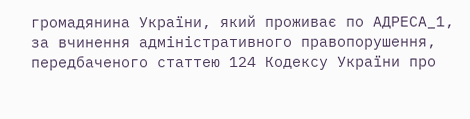громадянина України, який проживає по АДРЕСА_1, за вчинення адміністративного правопорушення, передбаченого статтею 124 Кодексу України про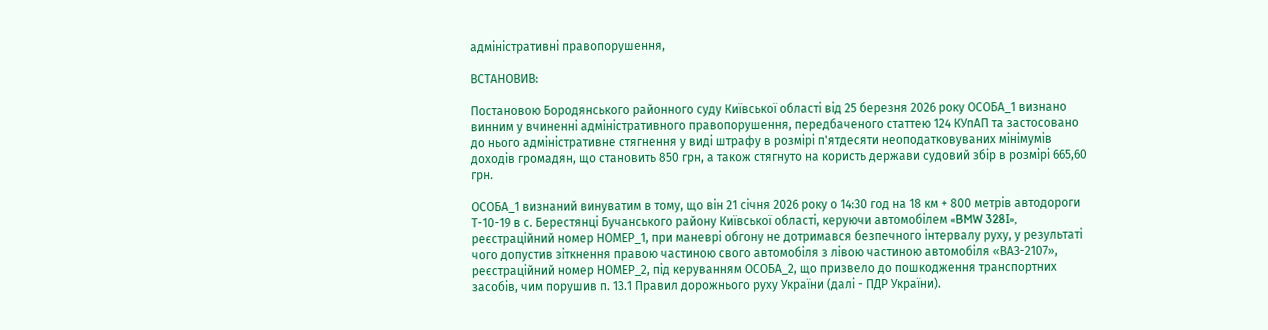адміністративні правопорушення,

ВСТАНОВИВ:

Постановою Бородянського районного суду Київської області від 25 березня 2026 року ОСОБА_1 визнано винним у вчиненні адміністративного правопорушення, передбаченого статтею 124 КУпАП та застосовано до нього адміністративне стягнення у виді штрафу в розмірі п'ятдесяти неоподатковуваних мінімумів доходів громадян, що становить 850 грн, а також стягнуто на користь держави судовий збір в розмірі 665,60 грн.

ОСОБА_1 визнаний винуватим в тому, що він 21 січня 2026 року о 14:30 год на 18 км + 800 метрів автодороги Т-10-19 в с. Берестянці Бучанського району Київської області, керуючи автомобілем «BMW 328I», реєстраційний номер НОМЕР_1, при маневрі обгону не дотримався безпечного інтервалу руху, у результаті чого допустив зіткнення правою частиною свого автомобіля з лівою частиною автомобіля «ВАЗ-2107», реєстраційний номер НОМЕР_2, під керуванням ОСОБА_2, що призвело до пошкодження транспортних засобів, чим порушив п. 13.1 Правил дорожнього руху України (далі - ПДР України).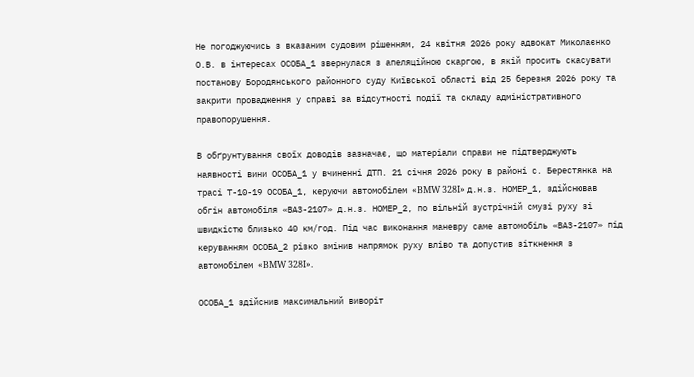Не погоджуючись з вказаним судовим рішенням, 24 квітня 2026 року адвокат Миколаєнко О.В. в інтересах ОСОБА_1 звернулася з апеляційною скаргою, в якій просить скасувати постанову Бородянського районного суду Київської області від 25 березня 2026 року та закрити провадження у справі за відсутності події та складу адміністративного правопорушення.

В обґрунтування своїх доводів зазначає, що матеріали справи не підтверджують наявності вини ОСОБА_1 у вчиненні ДТП. 21 січня 2026 року в районі с. Берестянка на трасі Т-10-19 ОСОБА_1, керуючи автомобілем «BMW 328I» д.н.з. НОМЕР_1, здійснював обгін автомобіля «ВАЗ-2107» д.н.з. НОМЕР_2, по вільній зустрічній смузі руху зі швидкістю близько 40 км/год. Під час виконання маневру саме автомобіль «ВАЗ-2107» під керуванням ОСОБА_2 різко змінив напрямок руху вліво та допустив зіткнення з автомобілем «BMW 328I».

ОСОБА_1 здійснив максимальний виворіт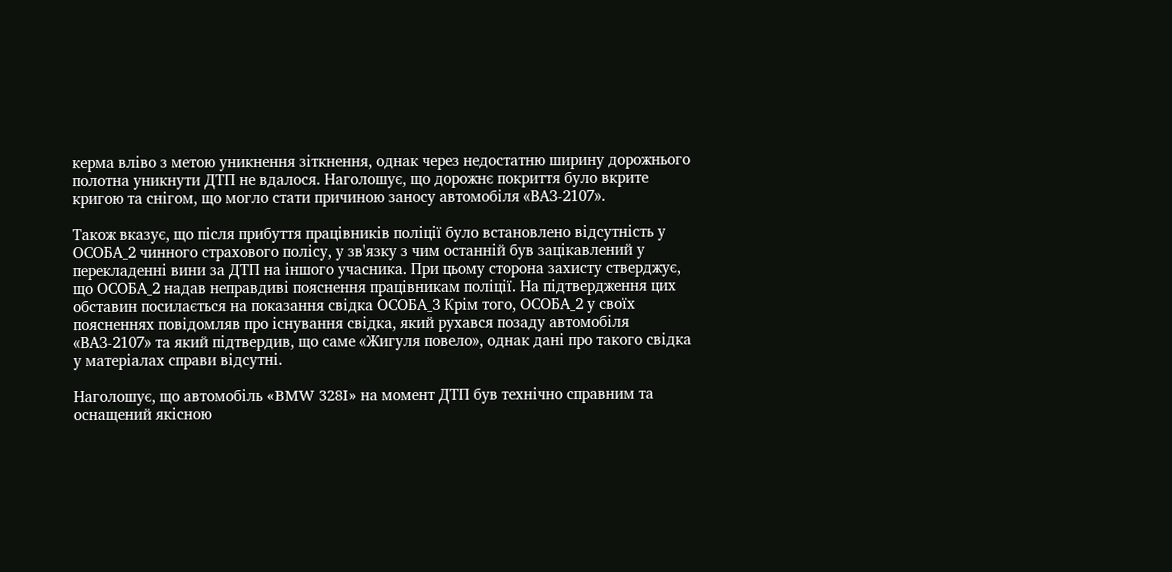керма вліво з метою уникнення зіткнення, однак через недостатню ширину дорожнього полотна уникнути ДТП не вдалося. Наголошує, що дорожнє покриття було вкрите кригою та снігом, що могло стати причиною заносу автомобіля «ВАЗ-2107».

Також вказує, що після прибуття працівників поліції було встановлено відсутність у ОСОБА_2 чинного страхового полісу, у зв'язку з чим останній був зацікавлений у перекладенні вини за ДТП на іншого учасника. При цьому сторона захисту стверджує, що ОСОБА_2 надав неправдиві пояснення працівникам поліції. На підтвердження цих обставин посилається на показання свідка ОСОБА_3 Крім того, ОСОБА_2 у своїх поясненнях повідомляв про існування свідка, який рухався позаду автомобіля «ВАЗ-2107» та який підтвердив, що саме «Жигуля повело», однак дані про такого свідка у матеріалах справи відсутні.

Наголошує, що автомобіль «BMW 328I» на момент ДТП був технічно справним та оснащений якісною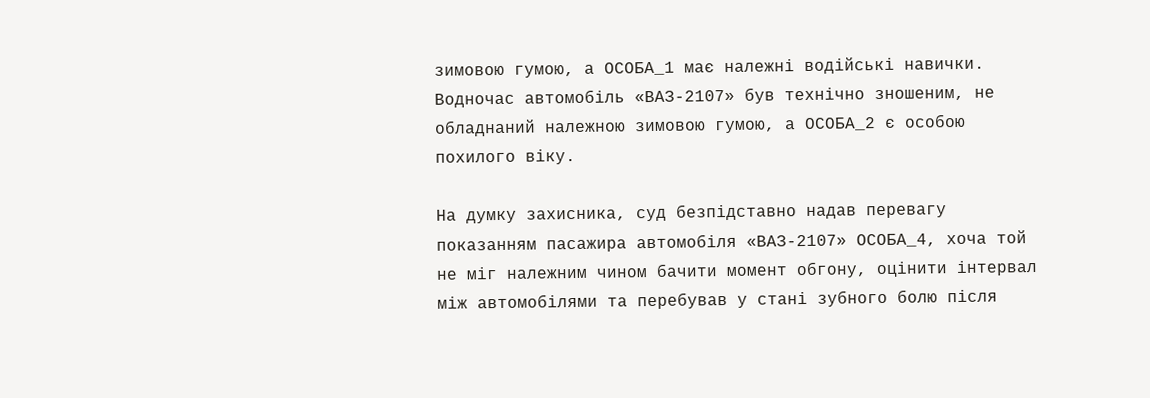зимовою гумою, а ОСОБА_1 має належні водійські навички. Водночас автомобіль «ВАЗ-2107» був технічно зношеним, не обладнаний належною зимовою гумою, а ОСОБА_2 є особою похилого віку.

На думку захисника, суд безпідставно надав перевагу показанням пасажира автомобіля «ВАЗ-2107» ОСОБА_4, хоча той не міг належним чином бачити момент обгону, оцінити інтервал між автомобілями та перебував у стані зубного болю після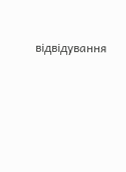відвідування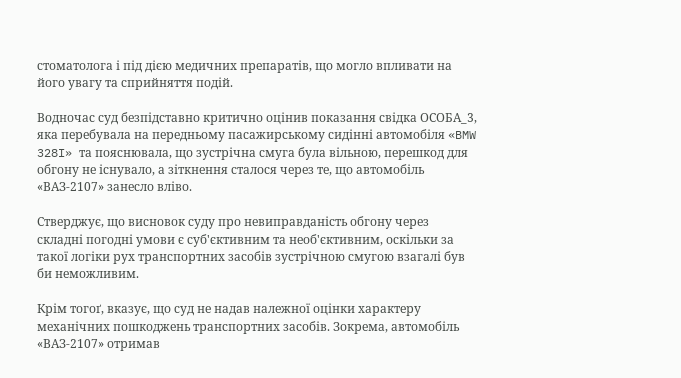стоматолога і під дією медичних препаратів, що могло впливати на його увагу та сприйняття подій.

Водночас суд безпідставно критично оцінив показання свідка ОСОБА_3, яка перебувала на передньому пасажирському сидінні автомобіля «BMW 328I» та пояснювала, що зустрічна смуга була вільною, перешкод для обгону не існувало, а зіткнення сталося через те, що автомобіль «ВАЗ-2107» занесло вліво.

Стверджує, що висновок суду про невиправданість обгону через складні погодні умови є суб'єктивним та необ'єктивним, оскільки за такої логіки рух транспортних засобів зустрічною смугою взагалі був би неможливим.

Крім тогоґ, вказує, що суд не надав належної оцінки характеру механічних пошкоджень транспортних засобів. Зокрема, автомобіль «ВАЗ-2107» отримав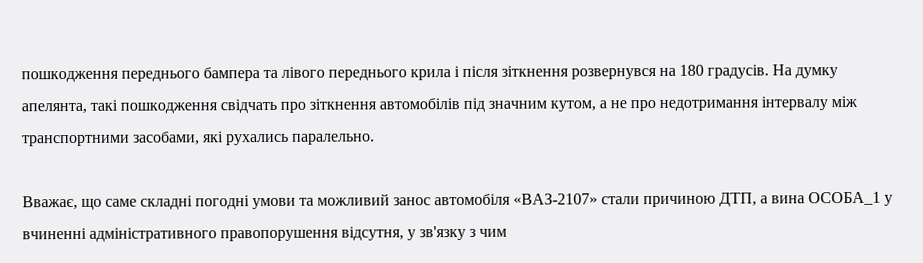пошкодження переднього бампера та лівого переднього крила і після зіткнення розвернувся на 180 градусів. На думку апелянта, такі пошкодження свідчать про зіткнення автомобілів під значним кутом, а не про недотримання інтервалу між транспортними засобами, які рухались паралельно.

Вважає, що саме складні погодні умови та можливий занос автомобіля «ВАЗ-2107» стали причиною ДТП, а вина ОСОБА_1 у вчиненні адміністративного правопорушення відсутня, у зв'язку з чим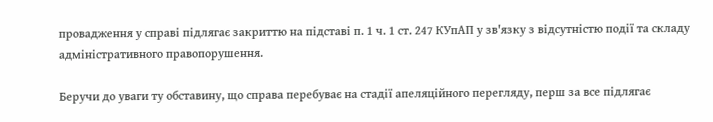провадження у справі підлягає закриттю на підставі п. 1 ч. 1 ст. 247 КУпАП у зв'язку з відсутністю події та складу адміністративного правопорушення.

Беручи до уваги ту обставину, що справа перебуває на стадії апеляційного перегляду, перш за все підлягає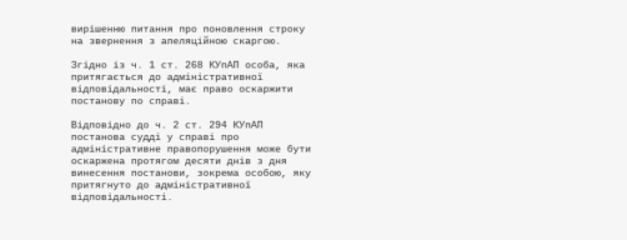вирішенню питання про поновлення строку на звернення з апеляційною скаргою.

Згідно із ч. 1 ст. 268 КУпАП особа, яка притягається до адміністративної відповідальності, має право оскаржити постанову по справі.

Відповідно до ч. 2 ст. 294 КУпАП постанова судді у справі про адміністративне правопорушення може бути оскаржена протягом десяти днів з дня винесення постанови, зокрема особою, яку притягнуто до адміністративної відповідальності.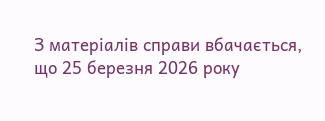З матеріалів справи вбачається, що 25 березня 2026 року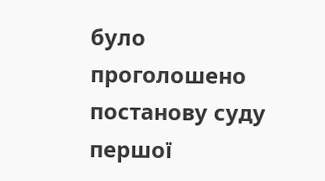було проголошено постанову суду першої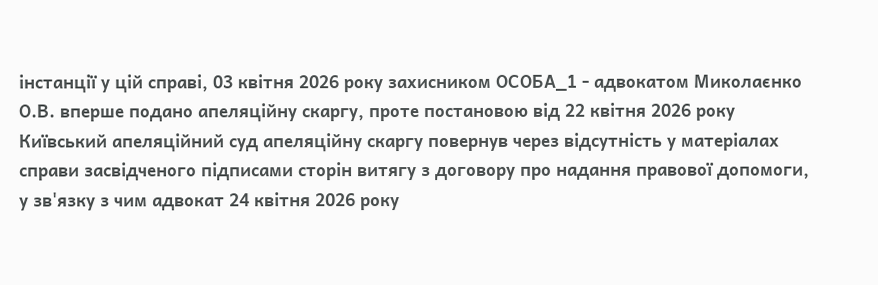інстанції у цій справі, 03 квітня 2026 року захисником ОСОБА_1 - адвокатом Миколаєнко О.В. вперше подано апеляційну скаргу, проте постановою від 22 квітня 2026 року Київський апеляційний суд апеляційну скаргу повернув через відсутність у матеріалах справи засвідченого підписами сторін витягу з договору про надання правової допомоги, у зв'язку з чим адвокат 24 квітня 2026 року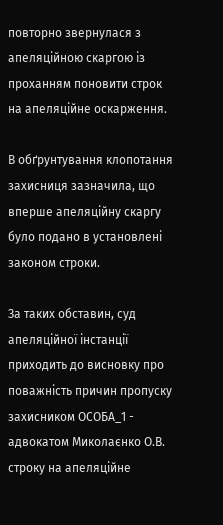повторно звернулася з апеляційною скаргою із проханням поновити строк на апеляційне оскарження.

В обґрунтування клопотання захисниця зазначила, що вперше апеляційну скаргу було подано в установлені законом строки.

За таких обставин, суд апеляційної інстанції приходить до висновку про поважність причин пропуску захисником ОСОБА_1 - адвокатом Миколаєнко О.В. строку на апеляційне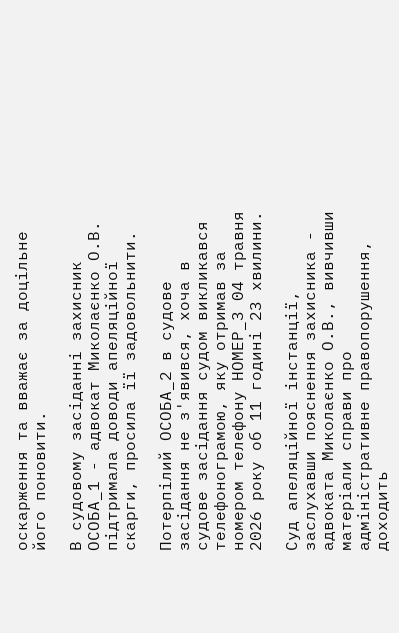оскарження та вважає за доцільне його поновити.

В судовому засіданні захисник ОСОБА_1 - адвокат Миколаєнко О.В. підтримала доводи апеляційної скарги, просила її задовольнити.

Потерпілий ОСОБА_2 в судове засідання не з'явився, хоча в судове засідання судом викликався телефонограмою, яку отримав за номером телефону НОМЕР_3 04 травня 2026 року об 11 годині 23 хвилини.

Суд апеляційної інстанції, заслухавши пояснення захисника - адвоката Миколаєнко О.В., вивчивши матеріали справи про адміністративне правопорушення, доходить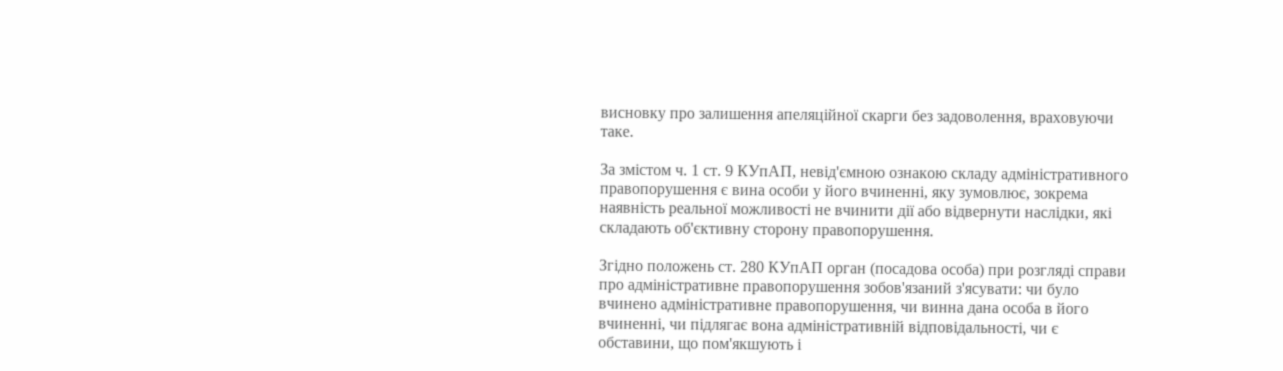висновку про залишення апеляційної скарги без задоволення, враховуючи таке.

За змістом ч. 1 ст. 9 КУпАП, невід'ємною ознакою складу адміністративного правопорушення є вина особи у його вчиненні, яку зумовлює, зокрема наявність реальної можливості не вчинити дії або відвернути наслідки, які складають об'єктивну сторону правопорушення.

Згідно положень ст. 280 КУпАП орган (посадова особа) при розгляді справи про адміністративне правопорушення зобов'язаний з'ясувати: чи було вчинено адміністративне правопорушення, чи винна дана особа в його вчиненні, чи підлягає вона адміністративній відповідальності, чи є обставини, що пом'якшують і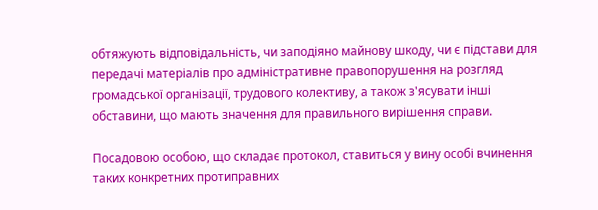обтяжують відповідальність, чи заподіяно майнову шкоду, чи є підстави для передачі матеріалів про адміністративне правопорушення на розгляд громадської організації, трудового колективу, а також з'ясувати інші обставини, що мають значення для правильного вирішення справи.

Посадовою особою, що складає протокол, ставиться у вину особі вчинення таких конкретних протиправних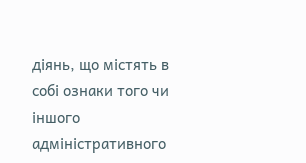діянь, що містять в собі ознаки того чи іншого адміністративного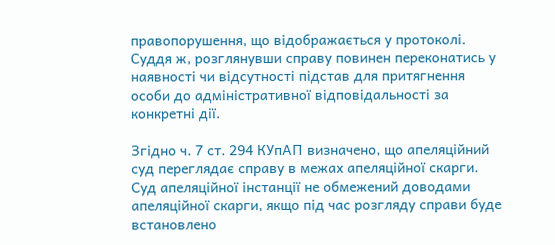правопорушення, що відображається у протоколі. Суддя ж, розглянувши справу повинен переконатись у наявності чи відсутності підстав для притягнення особи до адміністративної відповідальності за конкретні дії.

Згідно ч. 7 ст. 294 КУпАП визначено, що апеляційний суд переглядає справу в межах апеляційної скарги. Суд апеляційної інстанції не обмежений доводами апеляційної скарги, якщо під час розгляду справи буде встановлено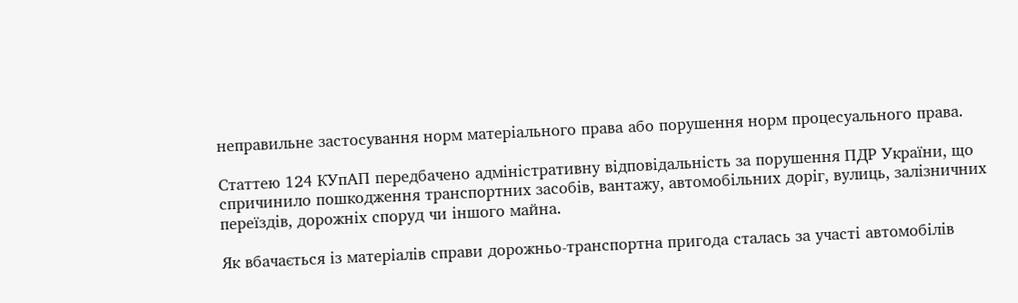неправильне застосування норм матеріального права або порушення норм процесуального права.

Статтею 124 КУпАП передбачено адміністративну відповідальність за порушення ПДР України, що спричинило пошкодження транспортних засобів, вантажу, автомобільних доріг, вулиць, залізничних переїздів, дорожніх споруд чи іншого майна.

Як вбачається із матеріалів справи дорожньо-транспортна пригода сталась за участі автомобілів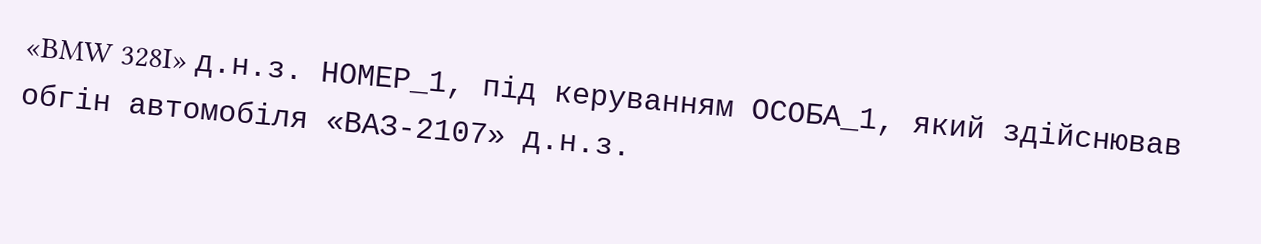«BMW 328I» д.н.з. НОМЕР_1, під керуванням ОСОБА_1, який здійснював обгін автомобіля «ВАЗ-2107» д.н.з.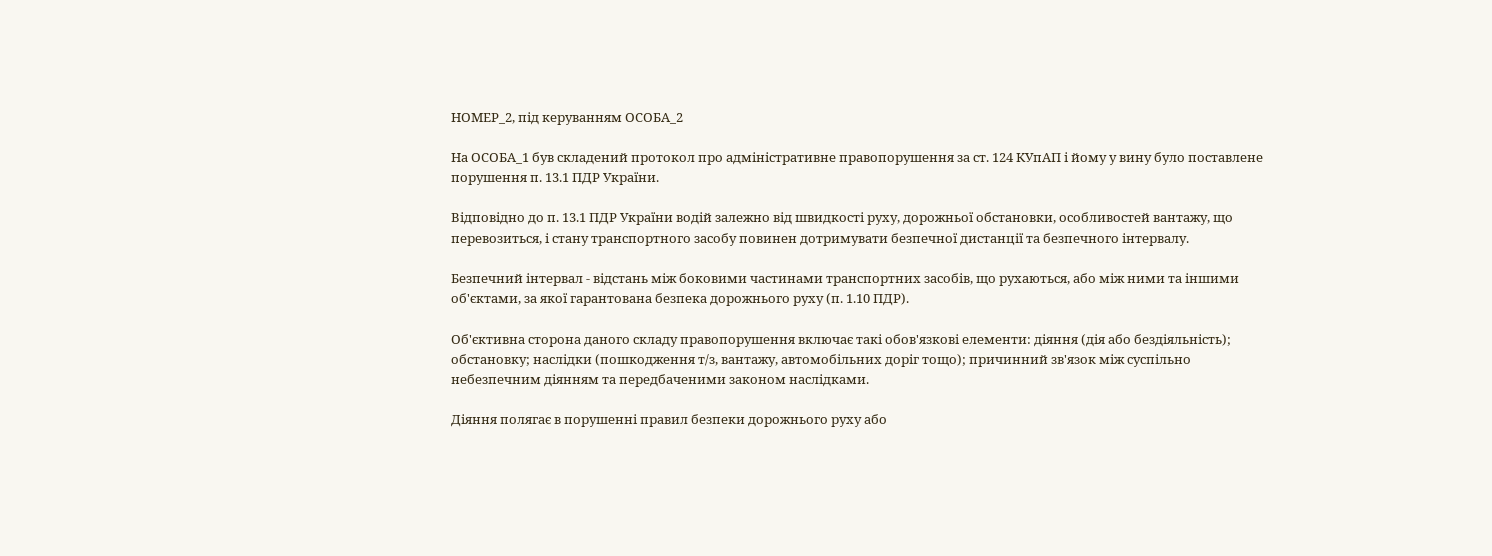НОМЕР_2, під керуванням ОСОБА_2

На ОСОБА_1 був складений протокол про адміністративне правопорушення за ст. 124 КУпАП і йому у вину було поставлене порушення п. 13.1 ПДР України.

Відповідно до п. 13.1 ПДР України водій залежно від швидкості руху, дорожньої обстановки, особливостей вантажу, що перевозиться, і стану транспортного засобу повинен дотримувати безпечної дистанції та безпечного інтервалу.

Безпечний інтервал - відстань між боковими частинами транспортних засобів, що рухаються, або між ними та іншими об'єктами, за якої гарантована безпека дорожнього руху (п. 1.10 ПДР).

Об'єктивна сторона даного складу правопорушення включає такі обов'язкові елементи: діяння (дія або бездіяльність); обстановку; наслідки (пошкодження т/з, вантажу, автомобільних доріг тощо); причинний зв'язок між суспільно небезпечним діянням та передбаченими законом наслідками.

Діяння полягає в порушенні правил безпеки дорожнього руху або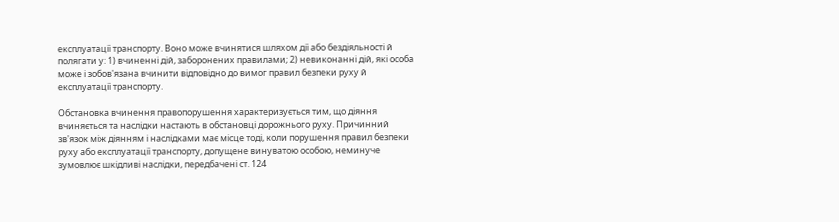експлуатації транспорту. Воно може вчинятися шляхом дії або бездіяльності й полягати у: 1) вчиненні дій, заборонених правилами; 2) невиконанні дій, які особа може і зобов'язана вчинити відповідно до вимог правил безпеки руху й експлуатації транспорту.

Обстановка вчинення правопорушення характеризується тим, що діяння вчиняється та наслідки настають в обстановці дорожнього руху. Причинний зв'язок між діянням і наслідками має місце тоді, коли порушення правил безпеки руху або експлуатації транспорту, допущене винуватою особою, неминуче зумовлює шкідливі наслідки, передбачені ст. 124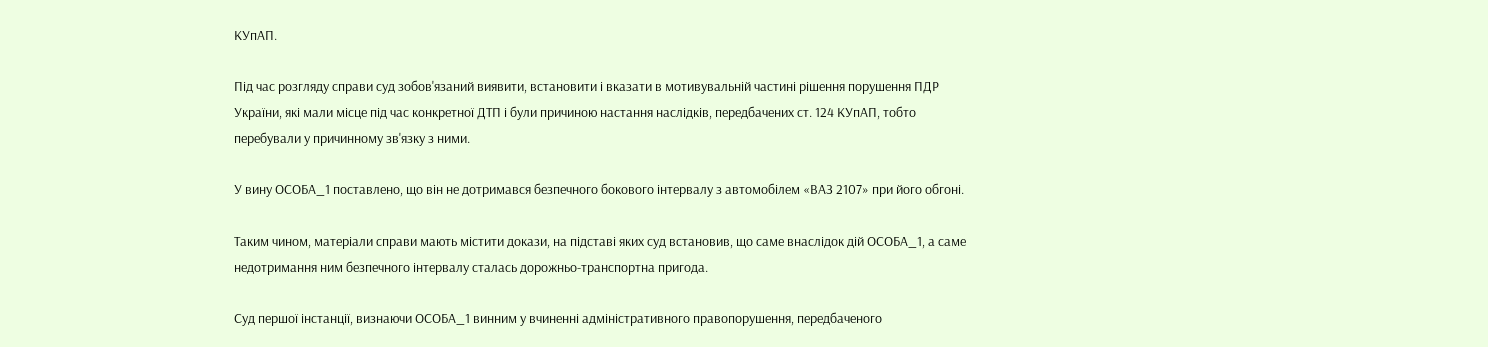КУпАП.

Під час розгляду справи суд зобов'язаний виявити, встановити і вказати в мотивувальній частині рішення порушення ПДР України, які мали місце під час конкретної ДТП і були причиною настання наслідків, передбачених ст. 124 КУпАП, тобто перебували у причинному зв'язку з ними.

У вину ОСОБА_1 поставлено, що він не дотримався безпечного бокового інтервалу з автомобілем «ВАЗ 2107» при його обгоні.

Таким чином, матеріали справи мають містити докази, на підставі яких суд встановив, що саме внаслідок дій ОСОБА_1, а саме недотримання ним безпечного інтервалу сталась дорожньо-транспортна пригода.

Суд першої інстанції, визнаючи ОСОБА_1 винним у вчиненні адміністративного правопорушення, передбаченого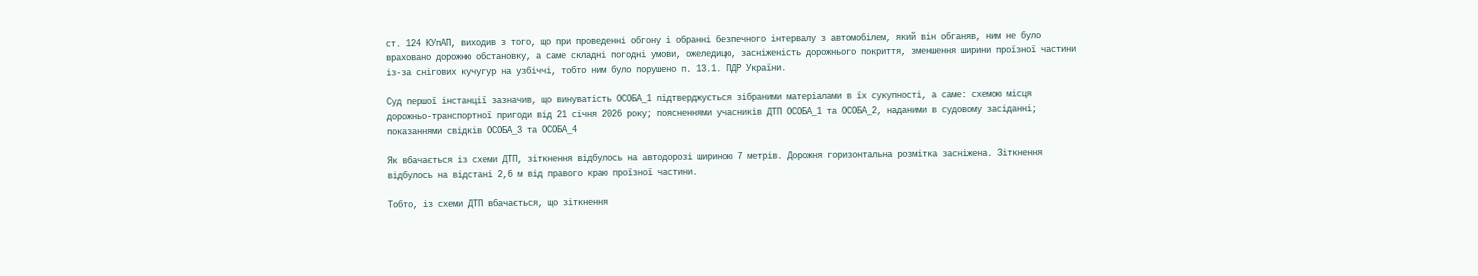ст. 124 КУпАП, виходив з того, що при проведенні обгону і обранні безпечного інтервалу з автомобілем, який він обганяв, ним не було враховано дорожню обстановку, а саме складні погодні умови, ожеледицю, засніженість дорожнього покриття, зменшення ширини проїзної частини із-за снігових кучугур на узбіччі, тобто ним було порушено п. 13.1. ПДР України.

Суд першої інстанції зазначив, що винуватість ОСОБА_1 підтверджується зібраними матеріалами в їх сукупності, а саме: схемою місця дорожньо-транспортної пригоди від 21 січня 2026 року; поясненнями учасників ДТП ОСОБА_1 та ОСОБА_2, наданими в судовому засіданні; показаннями свідків ОСОБА_3 та ОСОБА_4

Як вбачається із схеми ДТП, зіткнення відбулось на автодорозі шириною 7 метрів. Дорожня горизонтальна розмітка засніжена. Зіткнення відбулось на відстані 2,6 м від правого краю проїзної частини.

Тобто, із схеми ДТП вбачається, що зіткнення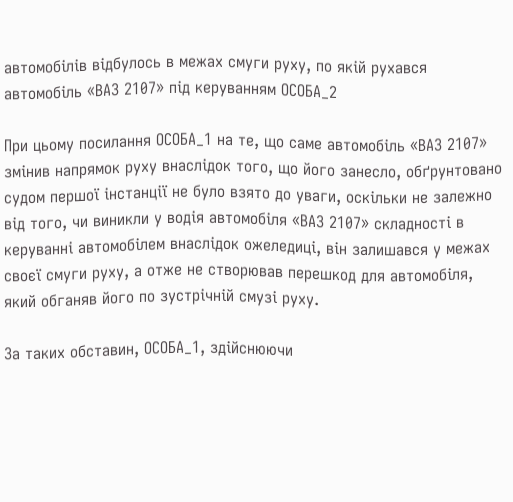автомобілів відбулось в межах смуги руху, по якій рухався автомобіль «ВАЗ 2107» під керуванням ОСОБА_2

При цьому посилання ОСОБА_1 на те, що саме автомобіль «ВАЗ 2107» змінив напрямок руху внаслідок того, що його занесло, обґрунтовано судом першої інстанції не було взято до уваги, оскільки не залежно від того, чи виникли у водія автомобіля «ВАЗ 2107» складності в керуванні автомобілем внаслідок ожеледиці, він залишався у межах своєї смуги руху, а отже не створював перешкод для автомобіля, який обганяв його по зустрічній смузі руху.

За таких обставин, ОСОБА_1, здійснюючи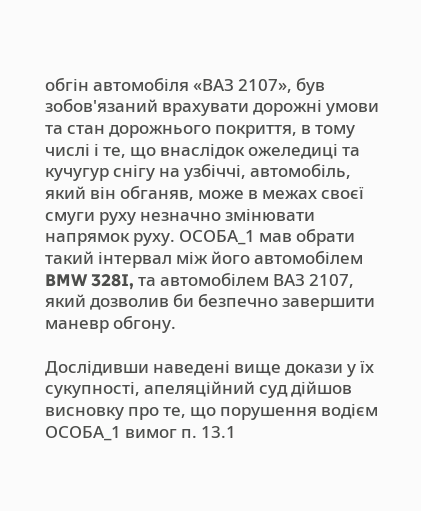обгін автомобіля «ВАЗ 2107», був зобов'язаний врахувати дорожні умови та стан дорожнього покриття, в тому числі і те, що внаслідок ожеледиці та кучугур снігу на узбіччі, автомобіль, який він обганяв, може в межах своєї смуги руху незначно змінювати напрямок руху. ОСОБА_1 мав обрати такий інтервал між його автомобілем BMW 328I, та автомобілем ВАЗ 2107, який дозволив би безпечно завершити маневр обгону.

Дослідивши наведені вище докази у їх сукупності, апеляційний суд дійшов висновку про те, що порушення водієм ОСОБА_1 вимог п. 13.1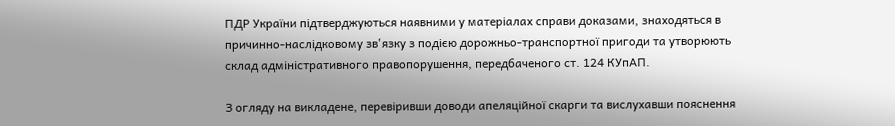ПДР України підтверджуються наявними у матеріалах справи доказами, знаходяться в причинно-наслідковому зв'язку з подією дорожньо-транспортної пригоди та утворюють склад адміністративного правопорушення, передбаченого ст. 124 КУпАП.

З огляду на викладене, перевіривши доводи апеляційної скарги та вислухавши пояснення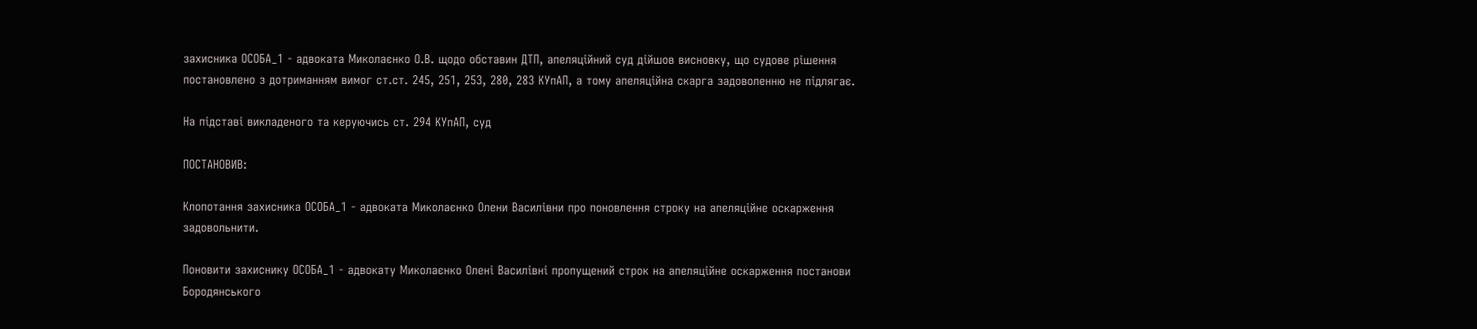захисника ОСОБА_1 - адвоката Миколаєнко О.В. щодо обставин ДТП, апеляційний суд дійшов висновку, що судове рішення постановлено з дотриманням вимог ст.ст. 245, 251, 253, 280, 283 КУпАП, а тому апеляційна скарга задоволенню не підлягає.

На підставі викладеного та керуючись ст. 294 КУпАП, суд

ПОСТАНОВИВ:

Клопотання захисника ОСОБА_1 - адвоката Миколаєнко Олени Василівни про поновлення строку на апеляційне оскарження задовольнити.

Поновити захиснику ОСОБА_1 - адвокату Миколаєнко Олені Василівні пропущений строк на апеляційне оскарження постанови Бородянського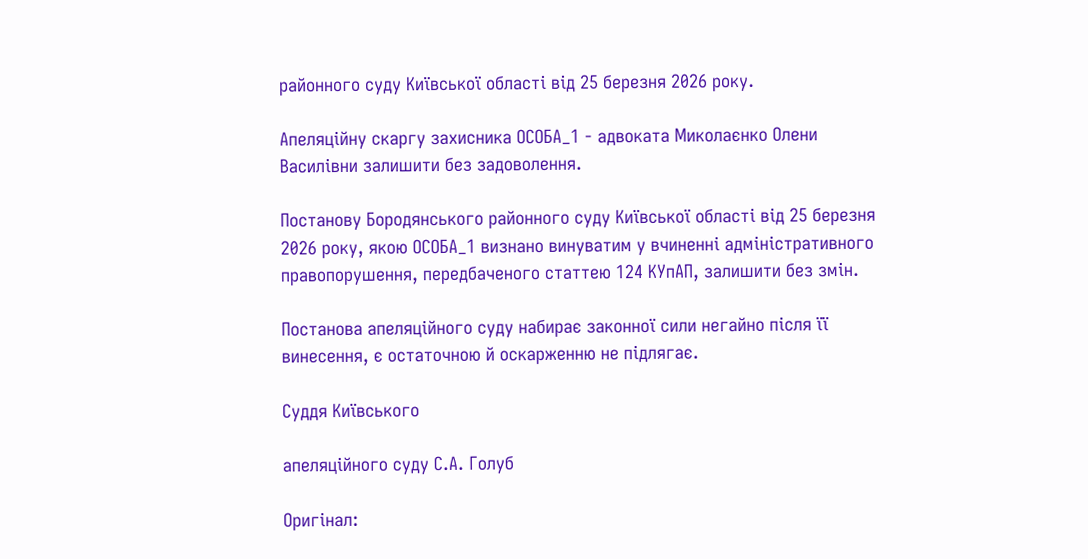районного суду Київської області від 25 березня 2026 року.

Апеляційну скаргу захисника ОСОБА_1 - адвоката Миколаєнко Олени Василівни залишити без задоволення.

Постанову Бородянського районного суду Київської області від 25 березня 2026 року, якою ОСОБА_1 визнано винуватим у вчиненні адміністративного правопорушення, передбаченого статтею 124 КУпАП, залишити без змін.

Постанова апеляційного суду набирає законної сили негайно після її винесення, є остаточною й оскарженню не підлягає.

Суддя Київського

апеляційного суду С.А. Голуб

Оригінал: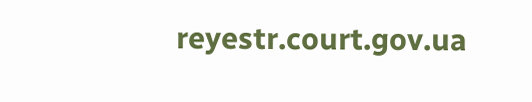reyestr.court.gov.ua